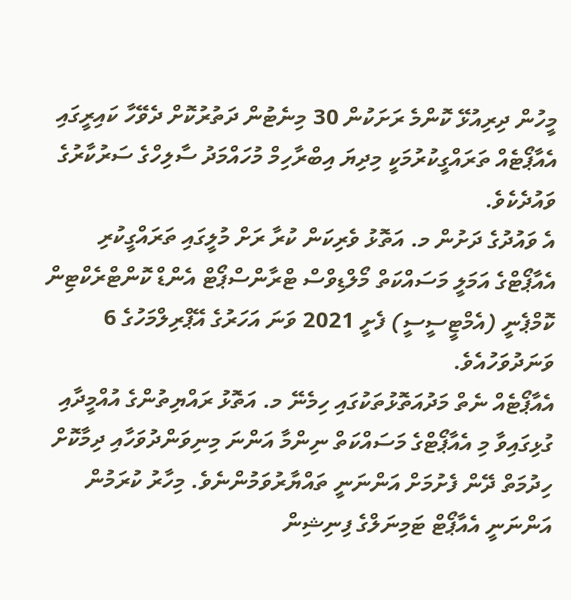މީހުން ދިރިއުޅޭ ކޮންމެ ރަށަކުން 30 މިނެޓުން ދަތުރުކޮށް ދެވޭހާ ކައިރީގައި އެއާޕޯޓެއް ތަރައްގީކުރުމަކީ މިދިޔަ އިބްރާހިމް މުހައްމަދު ސާލިހްގެ ސަރުކާރުގެ ވައުދެކެވެ.
އެ ވައުދުގެ ދަށުން މ. އަތޮޅު ވެރިކަން ކުރާ ރަށް މުލީގައި ތަރައްގީކުރި އެއާޕޯޓްގެ އަމަލީ މަސައްކަތް މޯލްޑިވްސް ޓްރާންސްޕޯޓް އެންޑް ކޮންޓްރެކްޓިން ކޮމްޕެނީ (އެމްޓީސީސީ) ފެށީ 2021 ވަނަ އަހަރުގެ އޭޕްރިލްމަހުގެ 6 ވަނަދުވަހުއެވެ.
އެއާޕޯޓެއް ނެތް މަދުއަތޮޅުތަކުގައި ހިމެނޭ މ. އަތޮޅު ރައްޔިތުންގެ އުއްމީދާއި ގުޅިގައިވާ މި އެއާޕޯޓްގެ މަސައްކަތް ނިންމާ އަންނަ މިނިވަންދުވަހާއި ދިމާކޮށް ހިދުމަތް ދޭން ފެށުމަށް އަންނަނީ ތައްޔާރުވަމުންނެވެ. މިހާރު ކުރަމުން އަންނަނީ އެއާޕޯޓް ޓަމިނަލްގެ ފިނިޝިން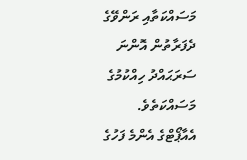މަސައްކަތާއި ރަންވޭގެ ދެފަރާތުން އޮންނަ ސަރަޙައްދު ހިއްކުމުގެ މަސައްކަތެވެ.
އެއާޕޯޓްގެ އެންމެ ފަހުގެ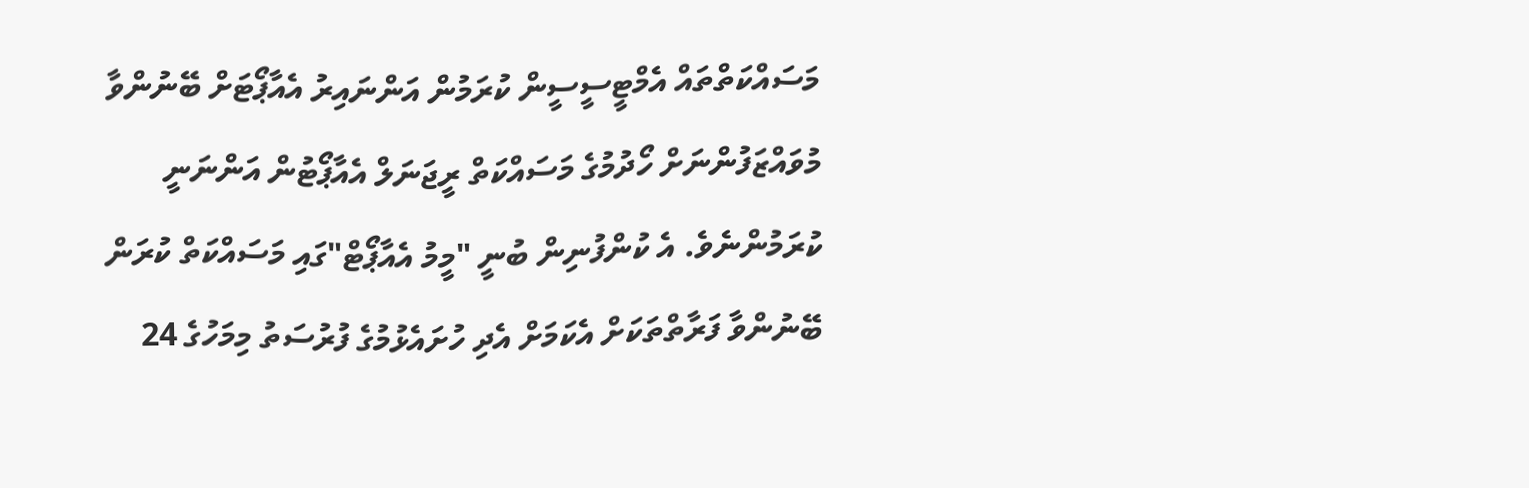މަސައްކަތްތައް އެމްޓީސީސީން ކުރަމުން އަންނައިރު އެއާޕޯޓަށް ބޭނުންވާ މުވައްޒަފުންނަށް ހޯދުމުގެ މަސައްކަތް ރީޖަނަލް އެއާޕޯޓުން އަންނަނީ ކުރަމުންނެވެ. އެ ކުންފުނިން ބުނީ "މީމު އެއާޕޯޓް"ގައި މަސައްކަތް ކުރަން ބޭނުންވާ ފަރާތްތަކަށް އެކަމަށް އެދި ހުށައެޅުމުގެ ފުރުސަތު މިމަހުގެ 24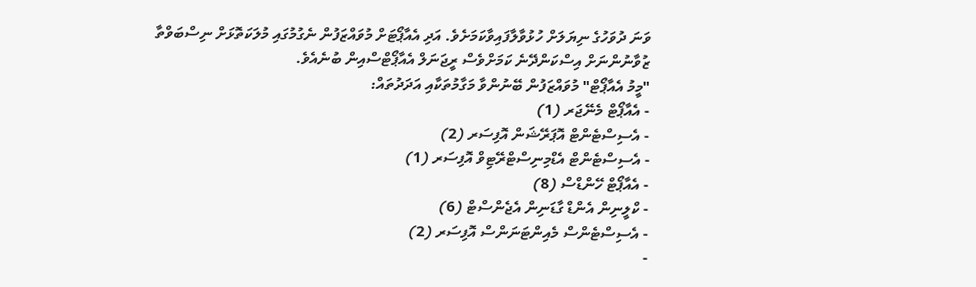ވަނަ ދުވަހުގެ ނިޔަލަށް ހުޅުވާލާފައިވާކަމަށެވެ. އަދި އެއާޕޯޓަށް މުވައްޒަފުން ނެގުމުގައި މުލަކަތޮޅަށް ނިސްބަވްތާ ޒުވާނުންނަށް އިސްކަންދޭނެ ކަމަށްވެސް ރީޖަނަލް އެއާޕޯޓްސްއިން ބުނެއެވެ.
"މީމު އެއާޕޯޓް" މުވައްޒަފުން ބޭނުންވާ މަގާމުތަކާއި އަދަދުތައް:
- އެއާޕޯޓް މެނޭޖަރ (1)
- އެސިސްޓެންޓް އޮޕަރޭޝަން އޮފިސަރ (2)
- އެސިސްޓެންޓް އެޑްމިނިސްޓްރޭޓިވް އޮފިސަރ (1)
- އެއާޕޯޓް ހޭންޑްސް (8)
- ކްލީނިން އެންޑް ގާޑަނިން އެޖެންސްޓް (6)
- އެސިސްޓެންސް މެއިންޓަނަންސް އޮފިސަރ (2)
-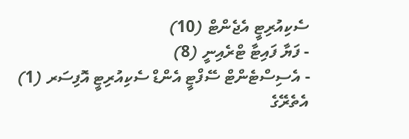ސެކިއުރިޓީ އެޖެންޓް (10)
- ފަޔާ ފައިޓާ ޓްރެއިނީ (8)
- އެސިސްޓެންޓް ސޭފްޓީ އެންޑް ސެކިއުރިޓީ އޮފިސަރ (1)
އެތެރޭގެ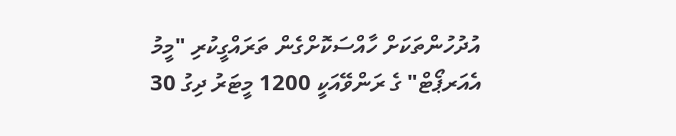އުދުހުންތަކަށް ހާއްސަކޮށްގެން ތަރައްގީކުރި "މީމު އެއަރޕޯޓް" ގެ ރަންވޭއަކީ 1200 މީޓަރު ދިގު 30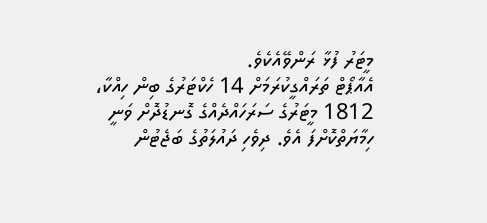މީޓަރު ފުޅާ ރަންވޭއެކެވެ.
އެއާޕޯޓް ތަރައްގީކުރަމަށް 14 ހެކްޓަރުގެ ބިން ހިއްކާ، 1812 މީޓަރުގެ ސަރަހައްދެއްގެ ގޮނޑުދޮށް ވަނީ ހިމާޔަތްކޮށްފަ އެވެ. ދިވެހި ދައުލަތުގެ ބަޖެޓުން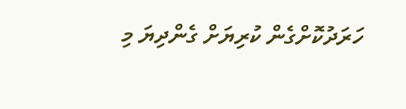ހަރަދުކޮށްގެން ކުރިޔަށް ގެންދިޔަ މި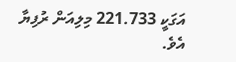އަގަކީ 221.733 މިލިއަން ރުފިޔާ އެވެ.